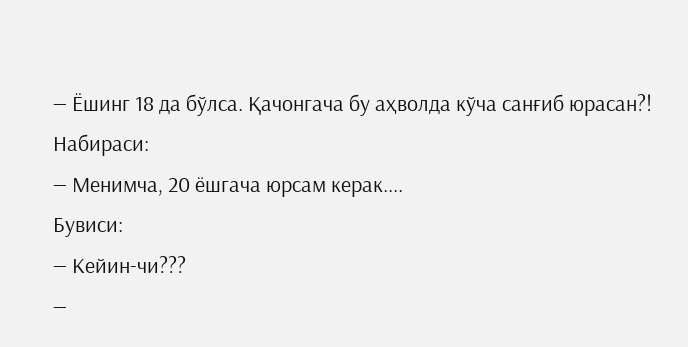— Ёшинг 18 да бўлса. Қачонгача бу аҳволда кўча санғиб юрасан?!
Набираси:
— Менимча, 20 ёшгача юрсам керак....
Бувиси:
— Кейин-чи???
—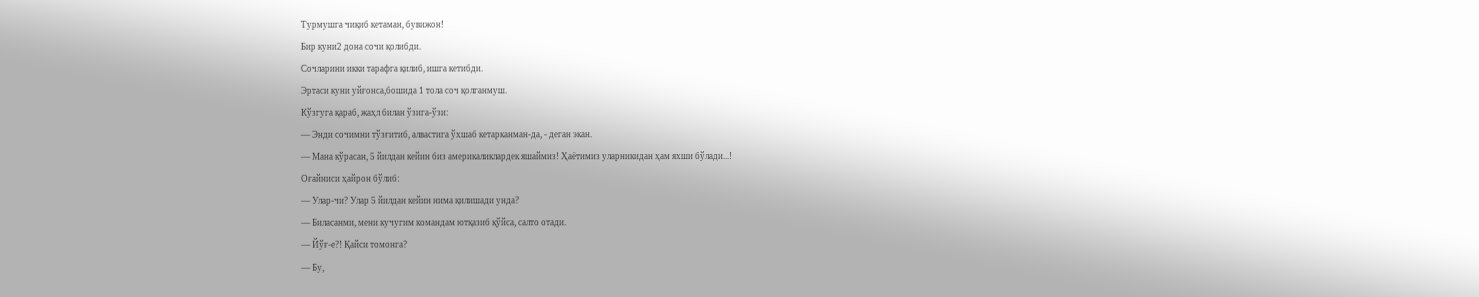Турмушга чиқиб кетаман, бувижон!
Бир куни2 дона сочи қолибди.
Сочларини икки тарафга қилиб, ишга кетибди.
Эртаси куни уйғонса,бошида 1 тола соч қолганмуш.
Кўзгуга қараб, жаҳл билан ўзига-ўзи:
— Энди сочимни тўзғитиб, алвастига ўхшаб кетарканман-да, - деган экан.
— Мана кўрасан, 5 йилдан кейин биз америкаликлардек яшаймиз! Ҳаётимиз уларникидан ҳам яхши бўлади...!
Оғайниси ҳайрон бўлиб:
— Улар-чи? Улар 5 йилдан кейин нима қилишади унда?
— Биласанми, мени кучугим командам ютқазиб қўйса, салто отади.
— Йўғ-е?! Қайси томонга?
— Бу,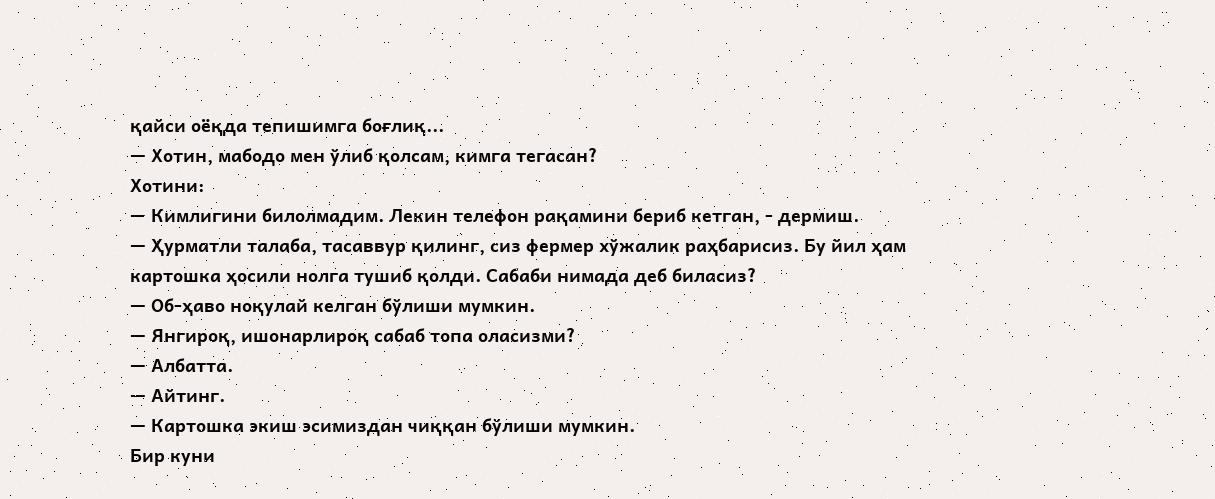қайси оёқда тепишимга боғлиқ...
— Хотин, мабодо мен ўлиб қолсам, кимга тегасан?
Хотини:
— Кимлигини билолмадим. Лекин телефон рақамини бериб кетган, - дермиш.
— Ҳурматли талаба, тасаввур қилинг, сиз фермер хўжалик раҳбарисиз. Бу йил ҳам картошка ҳосили нолга тушиб қолди. Сабаби нимада деб биласиз?
— Об-ҳаво ноқулай келган бўлиши мумкин.
— Янгироқ, ишонарлироқ сабаб топа оласизми?
— Албатта.
— Айтинг.
— Картошка экиш эсимиздан чиққан бўлиши мумкин.
Бир куни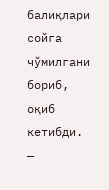балиқлари сойга чўмилгани бориб, оқиб кетибди.
—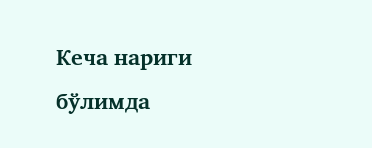Кеча нариги бўлимда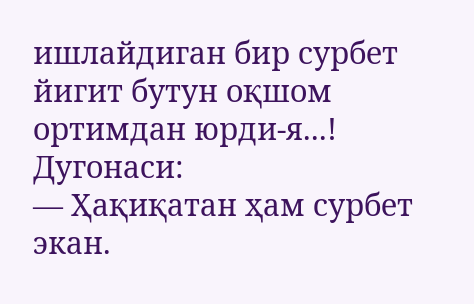ишлайдиган бир сурбет йигит бутун оқшом ортимдан юрди-я...!
Дугонаси:
— Ҳақиқатан ҳам сурбет экан.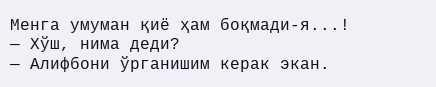Менга умуман қиё ҳам боқмади-я...!
— Хўш, нима деди?
— Алифбони ўрганишим керак экан.